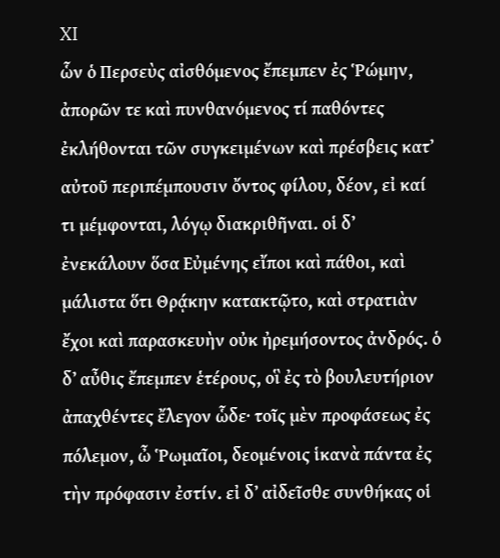XI
ὧν ὁ Περσεὺς αἰσθόμενος ἔπεμπεν ἐς Ῥώμην, ἀπορῶν τε καὶ πυνθανόμενος τί παθόντες ἐκλήθονται τῶν συγκειμένων καὶ πρέσβεις κατʼ αὐτοῦ περιπέμπουσιν ὄντος φίλου, δέον, εἰ καί τι μέμφονται, λόγῳ διακριθῆναι. οἱ δʼ ἐνεκάλουν ὅσα Εὐμένης εἴποι καὶ πάθοι, καὶ μάλιστα ὅτι Θρᾴκην κατακτῷτο, καὶ στρατιὰν ἔχοι καὶ παρασκευὴν οὐκ ἠρεμήσοντος ἀνδρός. ὁ δʼ αὖθις ἔπεμπεν ἑτέρους, οἳ ἐς τὸ βουλευτήριον ἀπαχθέντες ἔλεγον ὧδε· τοῖς μὲν προφάσεως ἐς πόλεμον, ὦ Ῥωμαῖοι, δεομένοις ἱκανὰ πάντα ἐς τὴν πρόφασιν ἐστίν. εἰ δʼ αἰδεῖσθε συνθήκας οἱ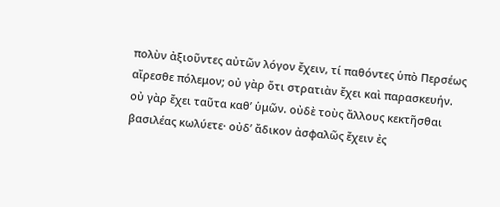πολὺν ἀξιοῦντες αὐτῶν λόγον ἔχειν, τί παθόντες ὑπὸ Περσέως αἴρεσθε πόλεμον; οὐ γὰρ ὅτι στρατιὰν ἔχει καὶ παρασκευήν. οὐ γὰρ ἔχει ταῦτα καθʼ ὑμῶν. οὐδὲ τοὺς ἄλλους κεκτῆσθαι βασιλέας κωλύετε· οὐδʼ ἄδικον ἀσφαλῶς ἔχειν ἐς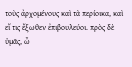τοὺς ἀρχομένους καὶ τὰ περίοικα, καὶ εἴ τις ἔξωθεν ἐπιβουλεύοι. πρὸς δὲ ὑμᾶς, ὦ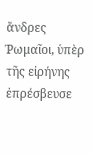ἄνδρες Ῥωμαῖοι, ὑπὲρ τῆς εἰρήνης ἐπρέσβευσε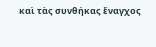καὶ τὰς συνθήκας ἔναγχος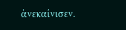ἀνεκαίνισεν.